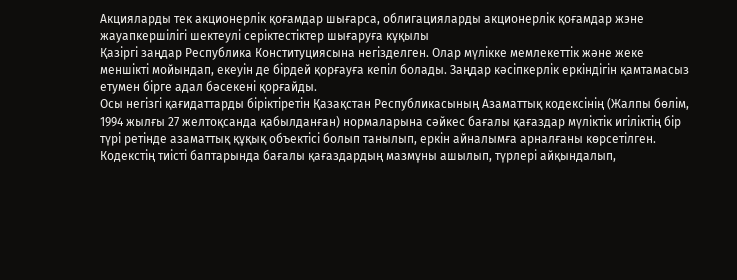Акцияларды тек акционерлік қоғамдар шығарса, облигацияларды акционерлік қоғамдар жэне жауапкершілігі шектеулі серіктестіктер шығаруға кұқылы
Қазіргі заңдар Республика Конституциясына негізделген. Олар мүлікке мемлекеттік және жеке меншікті мойындап, екеуін де бірдей қорғауға кепіл болады. Заңдар кәсіпкерлік еркіндігін қамтамасыз етумен бірге адал бәсекені қорғайды.
Осы негізгі қағидаттарды біріктіретін Қазақстан Республикасының Азаматтық кодексінің (Жалпы бөлім, 1994 жылғы 27 желтоқсанда қабылданған) нормаларына сәйкес бағалы қағаздар мүліктік игіліктің бір түрі ретінде азаматтық құқық объектісі болып танылып, еркін айналымға арналғаны көрсетілген. Кодекстің тиісті баптарында бағалы қағаздардың мазмұны ашылып, түрлері айқындалып,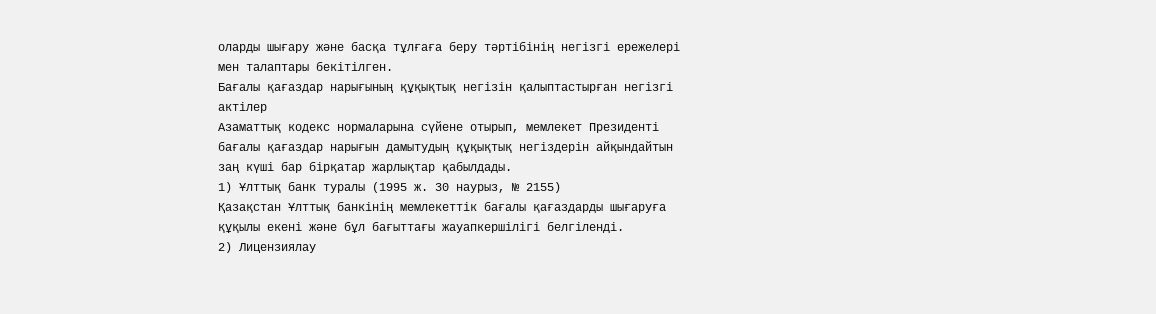оларды шығару және басқа тұлғаға беру тәртібінің негізгі ережелері мен талаптары бекітілген.
Бағалы қағаздар нарығының құқықтық негізін қалыптастырған негізгі актілер
Азаматтық кодекс нормаларына сүйене отырып, мемлекет Президенті бағалы қағаздар нарығын дамытудың құқықтық негіздерін айқындайтын заң күші бар бірқатар жарлықтар қабылдады.
1) Ұлттық банк туралы (1995 ж. 30 наурыз, № 2155)
Қазақстан Ұлттық банкінің мемлекеттік бағалы қағаздарды шығаруға құқылы екені және бұл бағыттағы жауапкершілігі белгіленді.
2) Лицензиялау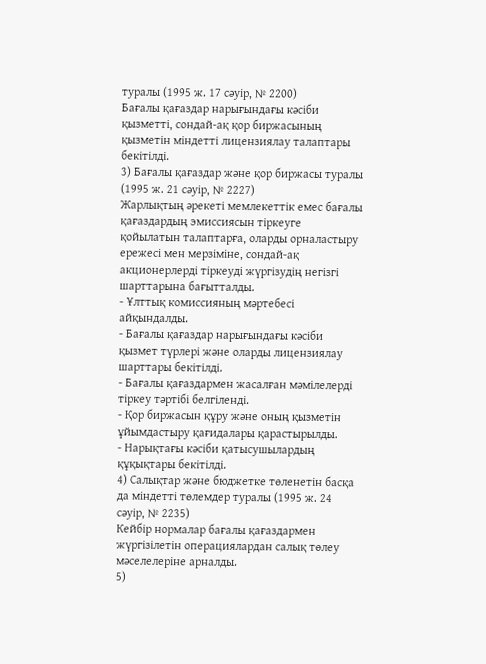туралы (1995 ж. 17 сәуір, № 2200)
Бағалы қағаздар нарығындағы кәсіби қызметті, сондай-ақ қор биржасының қызметін міндетті лицензиялау талаптары бекітілді.
3) Бағалы қағаздар және қор биржасы туралы (1995 ж. 21 сәуір, № 2227)
Жарлықтың әрекеті мемлекеттік емес бағалы қағаздардың эмиссиясын тіркеуге қойылатын талаптарға, оларды орналастыру ережесі мен мерзіміне, сондай-ақ акционерлерді тіркеуді жүргізудің негізгі шарттарына бағытталды.
- Ұлттық комиссияның мәртебесі айқындалды.
- Бағалы қағаздар нарығындағы кәсіби қызмет түрлері және оларды лицензиялау шарттары бекітілді.
- Бағалы қағаздармен жасалған мәмілелерді тіркеу тәртібі белгіленді.
- Қор биржасын құру және оның қызметін ұйымдастыру қағидалары қарастырылды.
- Нарықтағы кәсіби қатысушылардың құқықтары бекітілді.
4) Салықтар және бюджетке төленетін басқа да міндетті төлемдер туралы (1995 ж. 24 сәуір, № 2235)
Кейбір нормалар бағалы қағаздармен жүргізілетін операциялардан салық төлеу мәселелеріне арналды.
5)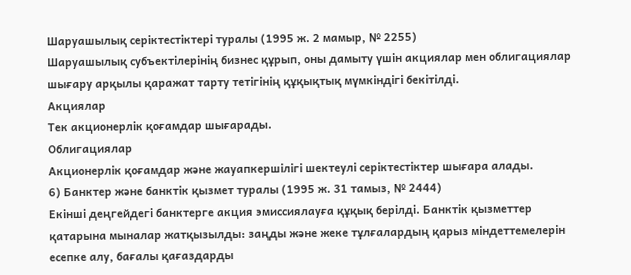Шаруашылық серіктестіктері туралы (1995 ж. 2 мамыр, № 2255)
Шаруашылық субъектілерінің бизнес құрып, оны дамыту үшін акциялар мен облигациялар шығару арқылы қаражат тарту тетігінің құқықтық мүмкіндігі бекітілді.
Акциялар
Тек акционерлік қоғамдар шығарады.
Облигациялар
Акционерлік қоғамдар және жауапкершілігі шектеулі серіктестіктер шығара алады.
6) Банктер және банктік қызмет туралы (1995 ж. 31 тамыз, № 2444)
Екінші деңгейдегі банктерге акция эмиссиялауға құқық берілді. Банктік қызметтер қатарына мыналар жатқызылды: заңды және жеке тұлғалардың қарыз міндеттемелерін есепке алу, бағалы қағаздарды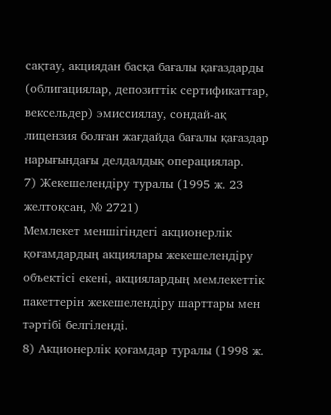сақтау, акциядан басқа бағалы қағаздарды (облигациялар, депозиттік сертификаттар, вексельдер) эмиссиялау, сондай-ақ лицензия болған жағдайда бағалы қағаздар нарығындағы делдалдық операциялар.
7) Жекешелендіру туралы (1995 ж. 23 желтоқсан, № 2721)
Мемлекет меншігіндегі акционерлік қоғамдардың акциялары жекешелендіру объектісі екені, акциялардың мемлекеттік пакеттерін жекешелендіру шарттары мен тәртібі белгіленді.
8) Акционерлік қоғамдар туралы (1998 ж.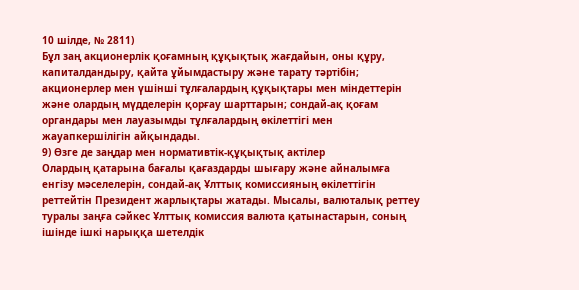10 шілде, № 2811)
Бұл заң акционерлік қоғамның құқықтық жағдайын, оны құру, капиталдандыру, қайта ұйымдастыру және тарату тәртібін; акционерлер мен үшінші тұлғалардың құқықтары мен міндеттерін және олардың мүдделерін қорғау шарттарын; сондай-ақ қоғам органдары мен лауазымды тұлғалардың өкілеттігі мен жауапкершілігін айқындады.
9) Өзге де заңдар мен нормативтік-құқықтық актілер
Олардың қатарына бағалы қағаздарды шығару және айналымға енгізу мәселелерін, сондай-ақ Ұлттық комиссияның өкілеттігін реттейтін Президент жарлықтары жатады. Мысалы, валюталық реттеу туралы заңға сәйкес Ұлттық комиссия валюта қатынастарын, соның ішінде ішкі нарыққа шетелдік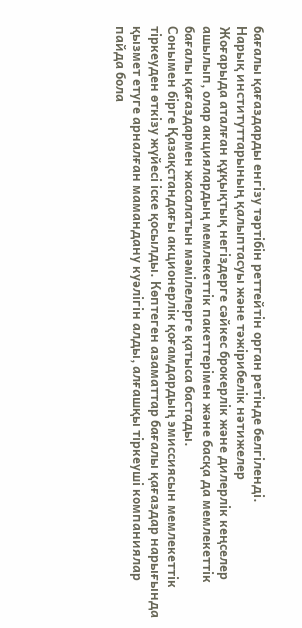бағалы қағаздарды енгізу тәртібін реттейтін орган ретінде белгіленді.
Нарық институттарының қалыптасуы және тәжірибелік нәтижелер
Жоғарыда аталған құқықтық негіздерге сәйкес брокерлік және дилерлік кеңселер ашылып, олар акциялардың мемлекеттік пакеттерімен және басқа да мемлекеттік бағалы қағаздармен жасалатын мәмілелерге қатыса бастады.
Сонымен бірге Қазақстандағы акционерлік қоғамдардың эмиссиясын мемлекеттік тіркеуден өткізу жүйесі іске қосылды. Көптеген азаматтар бағалы қағаздар нарығында қызмет етуге арналған мамандану куәлігін алды, алғашқы тіркеуші компаниялар пайда бола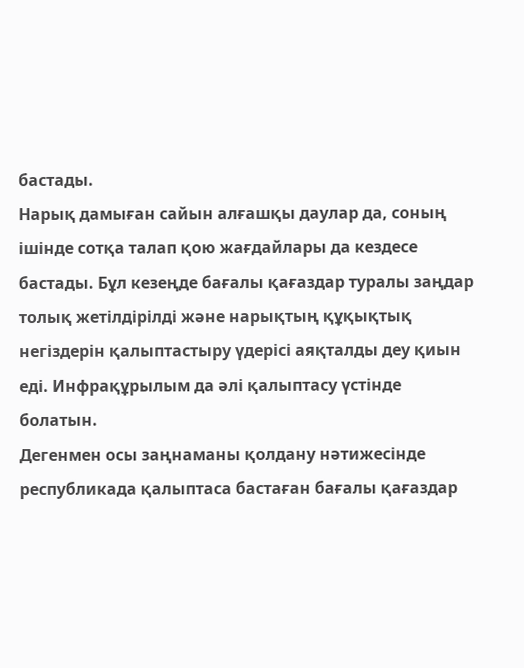бастады.
Нарық дамыған сайын алғашқы даулар да, соның ішінде сотқа талап қою жағдайлары да кездесе бастады. Бұл кезеңде бағалы қағаздар туралы заңдар толық жетілдірілді және нарықтың құқықтық негіздерін қалыптастыру үдерісі аяқталды деу қиын еді. Инфрақұрылым да әлі қалыптасу үстінде болатын.
Дегенмен осы заңнаманы қолдану нәтижесінде республикада қалыптаса бастаған бағалы қағаздар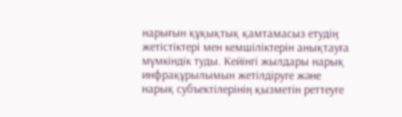нарығын құқықтық қамтамасыз етудің жетістіктері мен кемшіліктерін анықтауға мүмкіндік туды. Кейінгі жылдары нарық инфрақұрылымын жетілдіруге және нарық субъектілерінің қызметін реттеуге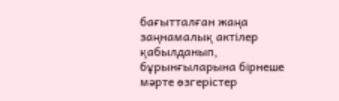бағытталған жаңа заңнамалық актілер қабылданып, бұрынғыларына бірнеше мәрте өзгерістер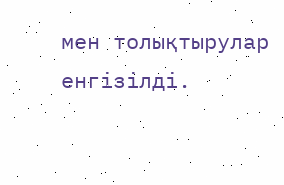мен толықтырулар енгізілді.